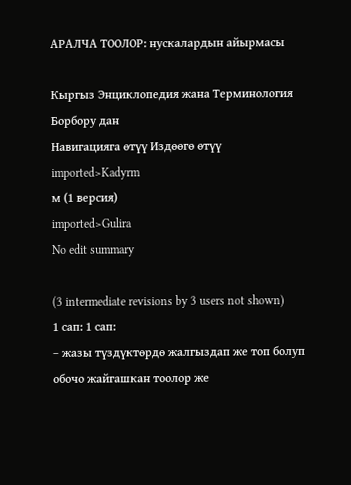АРАЛЧА ТООЛОР: нускалардын айырмасы

Кыргыз Энциклопедия жана Терминология Борбору дан
Навигацияга өтүү Издөөгө өтүү
imported>Kadyrm
м (1 версия)
imported>Gulira
No edit summary

(3 intermediate revisions by 3 users not shown)
1 сап: 1 сап:
– жазы түздүктөрдө жалгыздап же топ болуп обочо жайгашкан тоолор же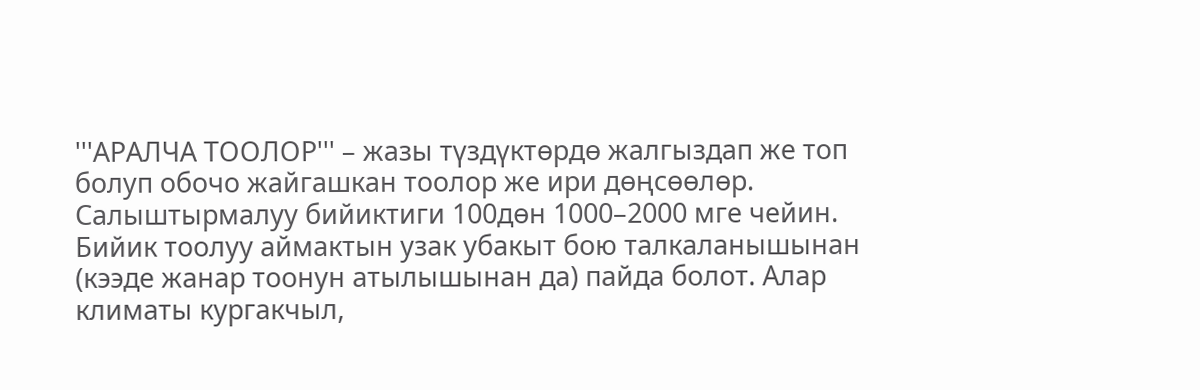'''АРАЛЧА ТООЛОР''' – жазы түздүктөрдө жалгыздап же топ болуп обочо жайгашкан тоолор же ири дөңсөөлөр. Салыштырмалуу бийиктиги 100дөн 1000–2000 мге чейин. Бийик тоолуу аймактын узак убакыт бою талкаланышынан (кээде жанар тоонун атылышынан да) пайда болот. Алар климаты кургакчыл,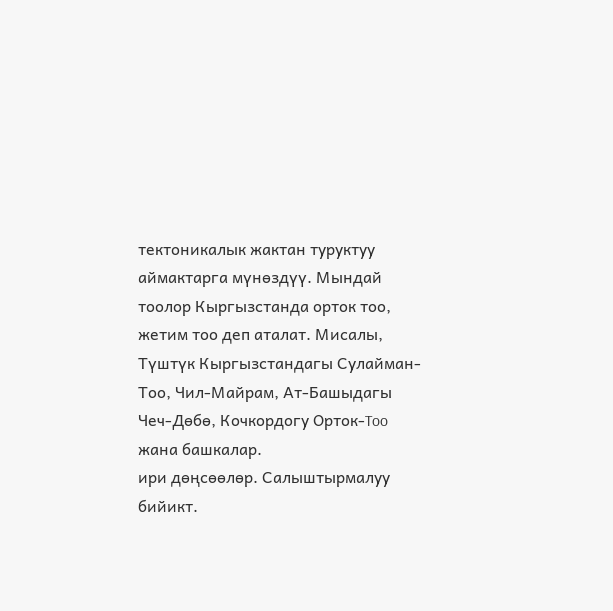тектоникалык жактан туруктуу аймактарга мүнөздүү. Мындай тоолор Кыргызстанда орток тоо, жетим тоо деп аталат. Мисалы, Түштүк Кыргызстандагы Сулайман-Тоо, Чил-Майрам, Ат-Башыдагы Чеч-Дөбө, Кочкордогу Орток-Too жана башкалар.
ири дөңсөөлөр. Салыштырмалуу бийикт.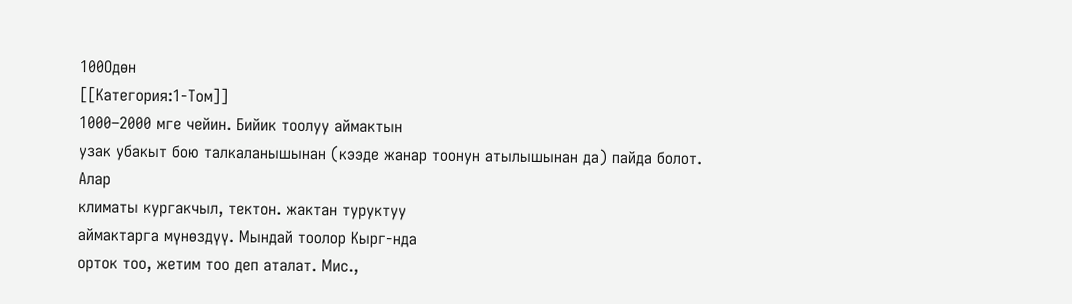100Одөн
[[Категория:1-Том]]
1000–2000 мге чейин. Бийик тоолуу аймактын
узак убакыт бою талкаланышынан (кээде жанар тоонун атылышынан да) пайда болот. Алар
климаты кургакчыл, тектон. жактан туруктуу
аймактарга мүнөздүү. Мындай тоолор Кырг-нда
орток тоо, жетим тоо деп аталат. Мис.,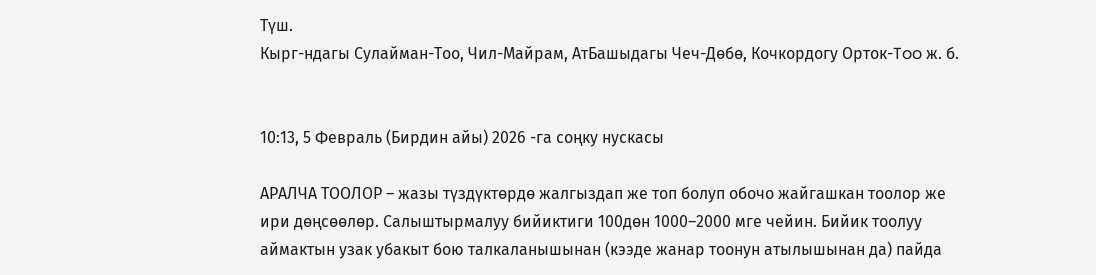Түш.
Кырг-ндагы Сулайман-Тоо, Чил-Майрам, АтБашыдагы Чеч-Дөбө, Кочкордогу Орток-Too ж. б.


10:13, 5 Февраль (Бирдин айы) 2026 -га соңку нускасы

АРАЛЧА ТООЛОР – жазы түздүктөрдө жалгыздап же топ болуп обочо жайгашкан тоолор же ири дөңсөөлөр. Салыштырмалуу бийиктиги 100дөн 1000–2000 мге чейин. Бийик тоолуу аймактын узак убакыт бою талкаланышынан (кээде жанар тоонун атылышынан да) пайда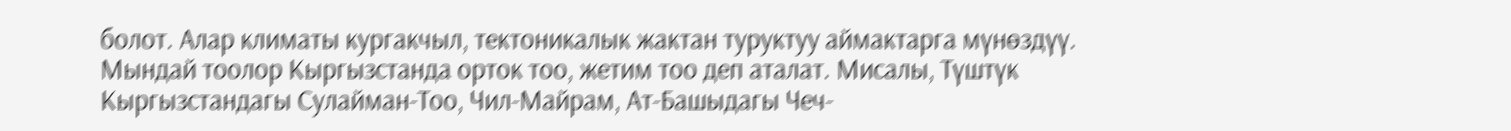болот. Алар климаты кургакчыл, тектоникалык жактан туруктуу аймактарга мүнөздүү. Мындай тоолор Кыргызстанда орток тоо, жетим тоо деп аталат. Мисалы, Түштүк Кыргызстандагы Сулайман-Тоо, Чил-Майрам, Ат-Башыдагы Чеч-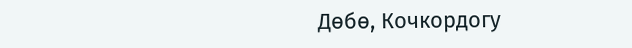Дөбө, Кочкордогу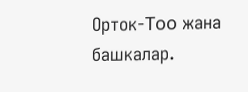Орток-Too жана башкалар.